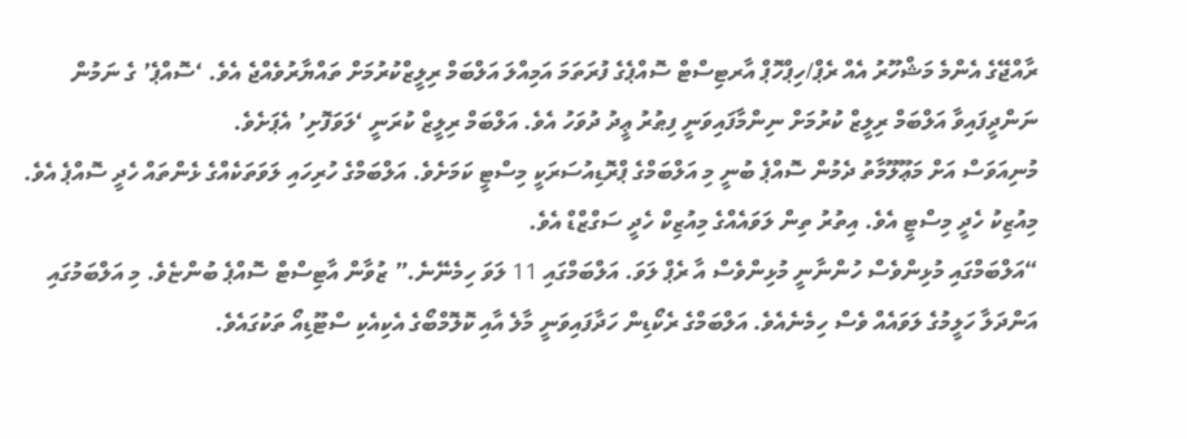ރާއްޖޭގެ އެންމެ މަޝްހޫރު އެއް ރެޕް/ހިޕްހޮޕް އާރޓިސްޓް ސޮއްޕެގެ ފުރަތަމަ އަމިއްލަ އަލްބަމް ރިލީޒްކުރުމަށް ތައްޔާރުވެއްޖެ އެވެ. ‘ސޮއްޕެ’ ގެ ނަމުން ނަންދީފައިވާ އަލްބަމް ރިލީޒް ކުރުމަށް ނިންމާފައިވަނީ ފިޠުރު ޢީދު ދުވަހު އެވެ. އަލްބަމް ރިލީޒް ކުރަނީ ‘ލަވަފޮށި’ އެޕަށެވެ.
މުނިއަވަސް އަށް މަޢޫލޫމާތު ދެމުން ސޮއްޕެ ބުނީ މި އަލްބަމްގެ ޕްރޮޑިއުސަރަކީ މިސްޓީ ކަމަށެވެ. އަލްބަމްގެ ހުރިހައި ލަވަތަކެއްގެ ޅެންތައް ހެދީ ސޮއްޕެ އެވެ. މިއުޒިކު ހެދީ މިސްޓީ އެވެ. އިތުރު ތިން ލަވައެއްގެ މިއުޒިކް ހެދީ ސަގްޒްޑް އެވެ.
“އަލްބަމްގައި މުޅިންވެސް ހުންނާނީ މުޅިންވެސް އާ ރެޕް ލަވަ. އަލްބަމްގައި 11 ލަވަ ހިމެނޭނެ.” ޒުވާން އާޓިސްޓް ސޮއްޕެ ބުންޏެވެ. މި އަލްބަމުގައި އަންދަލާ ހަލީމުގެ ލަވައެއް ވެސް ހިމެނެއެވެ. އަލްބަމްގެ ރެކޯޑިން ހަދާފައިވަނީ މާލެ އާއި ކޮލޮމްބޯގެ އެކިއެކި ސްޓޫޑިއޯ ތަކުގައެވެ.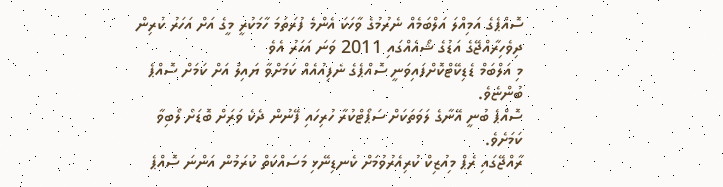ސޮއްޕެގެ އަމިއްލަ އަލްބަމެއް ނެރުމުގެ ވާހަކަ އެންމެ ފުރަތަމަ ހާމަކުރީ މީގެ އަށް އަހަރު ކުރިން ދިވެހިރާއްޖޭގެ އަޑުގެ ޝޯއެއްގައި 2011 ވަނަ އަހަރު އެވެ
މި އަލްބަމް ޑެޑިކޭޓްކޮށްފައިވަނީ ސޮއްޕެގެ ނެފިއުއެއް ކަމަށްވާ ޔައިލް އަށް ކަމަށް ސޮއްޕެ ބުންޏެވެ.
ސޮއްޕެ ބުނީ އޭނާގެ ލަވަތަކަށް ސަޕޯޓްކުރާ ހުރިހައި ފޭނުން ދެކެ ވަރަށް ބޮޑަށް ލޯބިވާ ކަމަށެވެ.
ރާއްޖޭގައި ރެޕް މިއުޒިކް ކުރިއެރުވުމަށް ކެނޑިނޭޅި މަސައްކަތް ކުރަމުން އަންނަ ސޮއްޕެ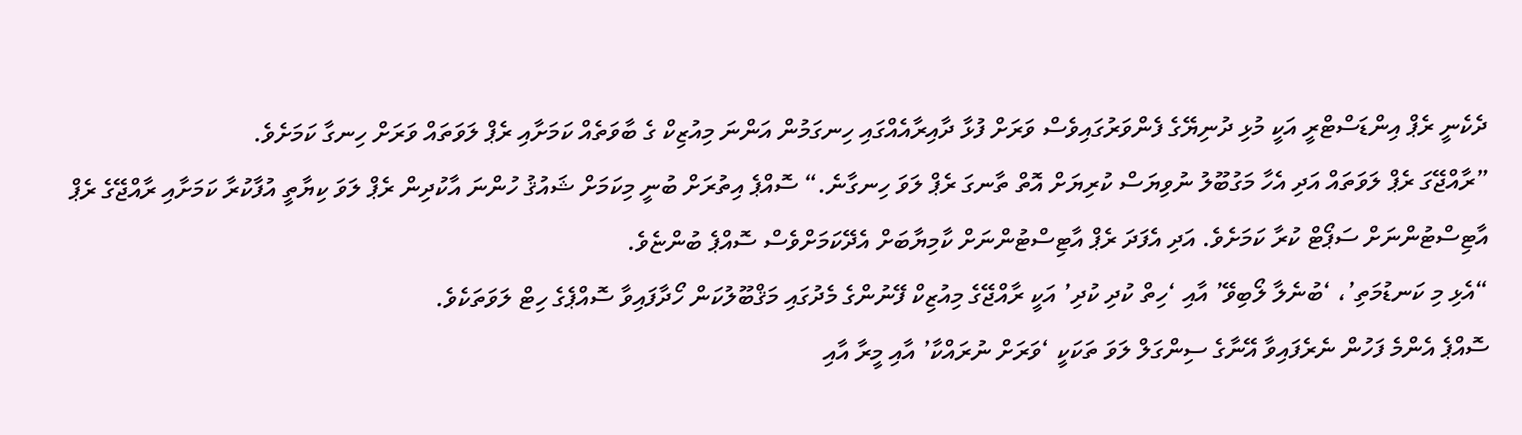ދެކެނީ ރެޕް އިންޑަސްޓްރީ އަކީ މުޅި ދުނިޔޭގެ ފެންވަރުގައިވެސް ވަރަށް ފުޅާ ދާއިރާއެއްގައި ހިނގަމުން އަންނަ މިއުޒިކް ގެ ބާވަތެއް ކަމަށާއި ރެޕް ލަވަތައް ވަރަށް ހިނގާ ކަމަށެވެ.
”ރާއްޖޭގަ ރެޕް ލަވަތައް އަދި އެހާ މަގުބޫލު ނުވިޔަސް ކުރިޔަށް އޮތް ތާނގަ ރެޕް ލަވަ ހިނގާނެ.“ ސޮއްޕެ އިތުރަށް ބުނީ މިކަމަށް ޝައުޤު ހުންނަ އާކުދިން ރެޕް ލަވަ ކިޔާތީ އުފާކުރާ ކަމަށާއި ރާއްޖޭގެ ރެޕް އާޓިސްޓުންނަށް ސަޕޯޓް ކުރާ ކަމަށެވެ. އަދި އެފަދަ ރެޕް އާޓިސްޓުންނަށް ކާމިޔާބަށް އެދޭކަމަށްވެސް ސޮއްޕެ ބުންޏެވެ.
“އެޅި މި ކަނޑުމަތި’، ‘ބުނެލާ ލޯބިވޭ’ އާއި ‘ހިތް ކުދި ކުދި’ އަކީ ރާއްޖޭގެ މިއުޒިކް ފޭނުންގެ މެދުގައި މަޤްބޫލުކަން ހޯދާފައިވާ ސޮއްޕެގެ ހިޓް ލަވަތަކެވެ.
ސޮއްޕެ އެންމެ ފަހުން ނެރެފައިވާ އޭނާގެ ސިންގަލް ލަވަ ތަކަކީ ‘ވަރަށް ނުރައްކާ’ އާއި މީރާ އާއި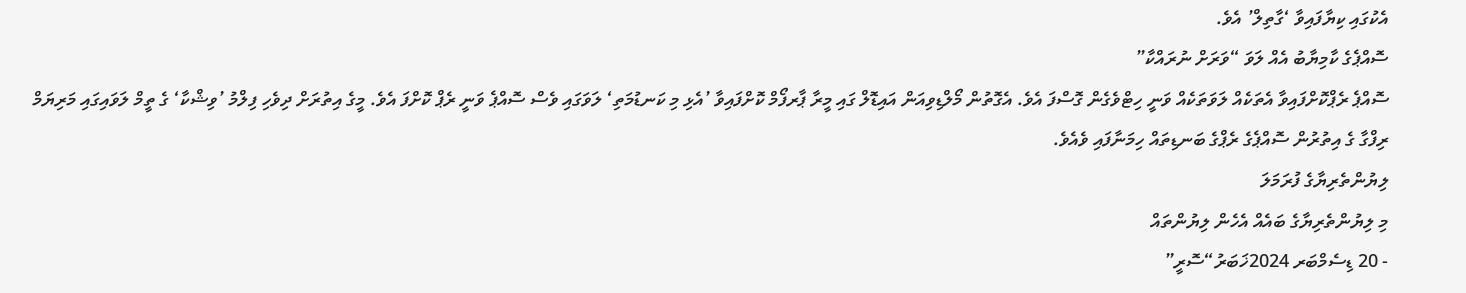އެކުގައި ކިޔާފައިވާ ‘ގާތިލް’ އެވެ.
ސޮއްޕެގެ ކާމިޔާބު އެއް ލަވަ “ވަރަށް ނުރައްކާ”
ސޮއްޕެ ރެޕްކޮށްފައިވާ އެތަކެއް ލަވަތަކެއް ވަނީ ހިޓްވެގެން ގޮސްފަ އެވެ. އެގޮތުން މޯލްޑިވިއަން އައިޑޮލް ގައި މީރާ ޕާރފޯމް ކޮށްފައިވާ ’އެޅި މި ކަނޑުމަތި‘ ލަވަގައި ވެސް ސޮއްޕެ ވަނީ ރެޕް ކޮށްފަ އެވެ. މީގެ އިތުރަށް ދިވެހި ފިލްމު ’ވިޝްކާ‘ ގެ ތީމް ލަވައިގައި މަރިޔަމް ރިފްގާ ގެ އިތުރުން ސޮއްޕެގެ ރެޕްގެ ބަނޑިތައް ހިމަނާފައި ވެއެވެ.
ލިޔުންތެރިޔާގެ ފުރަމަލަ
މި ލިޔުންތެރިޔާގެ ބައެއް އެހެން ލިޔުންތައް
- 20 ޑިސެމްބަރ 2024ޚަބަރު“ސޮރީ”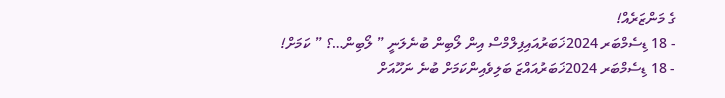ގެ މަންޒަރެއް!
- 18 ޑިސެމްބަރ 2024ޚަބަރުއައިފިލްމްސް އިން ލޯބިން ބުނެލަނީ ” ލޯބިން…؟ ” ކަމަށް!
- 18 ޑިސެމްބަރ 2024ޚަބަރުއައްޒަ ބަލިވެއިންކަމަށް ބުނެ ނަހޫއަށް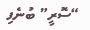“ސޮރީ” ބުނެފި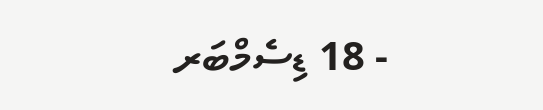- 18 ޑިސެމްބަރ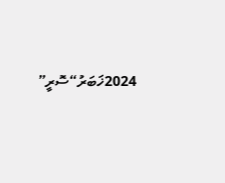2024ޚަބަރު“ސޮރީ”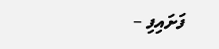ފަށައިފި –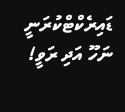ޑައިރެކްޓްކުރަނީ ނަހޫ އަދި ރަވީ!